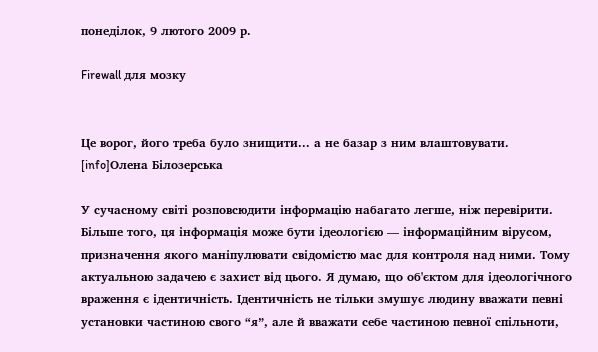понеділок, 9 лютого 2009 р.

Firewall для мозку


Це ворог, його треба було знищити... а не базар з ним влаштовувати.
[info]Олена Білозерська

У сучасному світі розповсюдити інформацію набагато легше, ніж перевірити. Більше того, ця інформація може бути ідеологією — інформаційним вірусом, призначення якого маніпулювати свідомістю мас для контроля над ними. Тому актуальною задачею є захист від цього. Я думаю, що об'єктом для ідеологічного враження є ідентичність. Ідентичність не тільки змушує людину вважати певні установки частиною свого “я”, але й вважати себе частиною певної спільноти,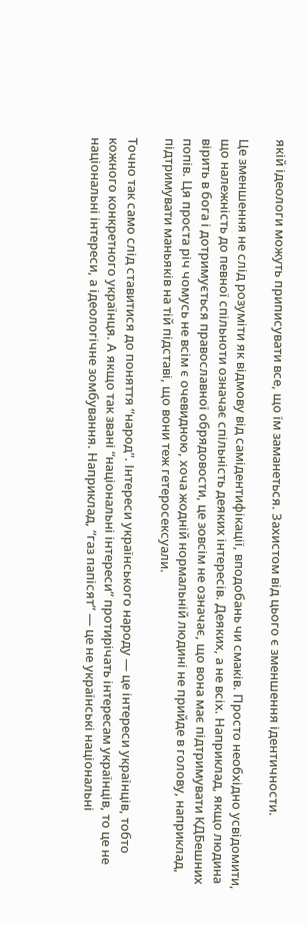якій ідеологи можуть приписувати все, що їм заманеться. Захистом від цього є зменшення ідентичности.

Це зменшення не слід розуміти як відмову від самідентифікації, вподобань чи смаків. Просто необхідно усвідомити, що належність до певної спільноти означає спільність деяких інтересів. Деяких, а не всіх. Наприклад, якщо людина вірить в бога і дотримується православної обрядовости, це зовсім не означає, що вона має підтримувати КДБешних попів. Ця проста річ чомусь не всім є очевидною, хоча жодній нормальній людині не прийде в голову, наприклад, підтримувати маньяків на тій підставі, що вони теж гетеросексуали.

Точно так само слід ставитися до поняття “народ”. Інтереси українського народу — це інтереси українців, тобто кожного конкретного українця. А якщо так звані “національні інтереси” протирічать інтересам українців, то це не національні інтереси, а ідеологічне зомбування. Наприклад, “газ папісят” — це не українські національні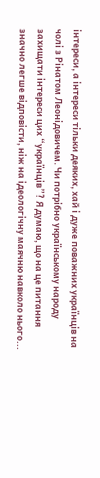інтереси, а інтереси тільки деяких, хай і дуже поважних українців на чолі з Рінатом Леонідовичем. Чи потрібно українському народу захищати інтереси цих “українців”? Я думаю, що на це питання значно легше відповісти, ніж на ідеологічну маячню навколо нього...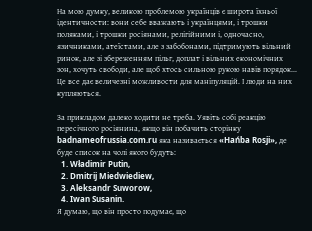На мою думку, великою проблемою українців є широта їхньої ідентичности: вони себе вважають і українцями, і трошки поляками, і трошки росіянами, релігійними і, одночасно, язичниками, атеїстами, але з забобонами, підтримують вільний ринок, але зі збереженням пільг, доплат і вільних економічних зон, хочуть свободи, але щоб хтось сильною рукою навів порядок... Це все дає величезні можливости для маніпуляцій. І люди на них купляються.

За прикладом далеко ходити не треба. Уявіть собі реакцію пересічного росіянина, якщо він побачить сторінку badnameofrussia.com.ru яка називається «Hańba Rosji», де буде список на чолі якого будуть:
  1. Władimir Putin,
  2. Dmitrij Miedwiediew,
  3. Aleksandr Suworow,
  4. Iwan Susanin.
Я думаю, що він просто подумає, що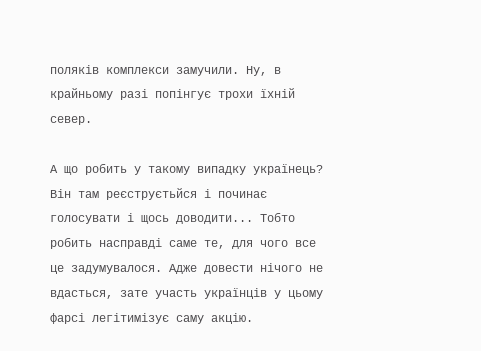поляків комплекси замучили. Ну, в крайньому разі попінгує трохи їхній север.

А що робить у такому випадку українець? Він там реєструєтьйся і починає голосувати і щось доводити... Тобто робить насправді саме те, для чого все це задумувалося. Адже довести нічого не вдасться, зате участь українців у цьому фарсі легітимізує саму акцію.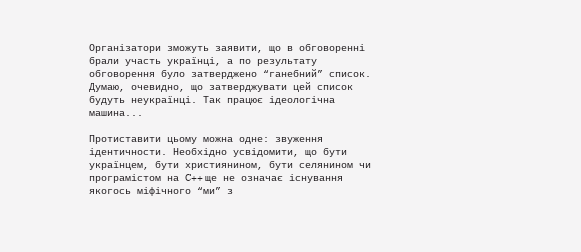Організатори зможуть заявити, що в обговоренні брали участь українці, а по результату обговорення було затверджено “ганебний” список. Думаю, очевидно, що затверджувати цей список будуть неукраїнці. Так працює ідеологічна машина...

Протиставити цьому можна одне: звуження ідентичности. Необхідно усвідомити, що бути українцем, бути християнином, бути селянином чи програмістом на C++ ще не означає існування якогось міфічного “ми” з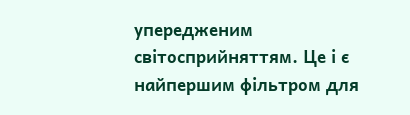упередженим світосприйняттям. Це і є найпершим фільтром для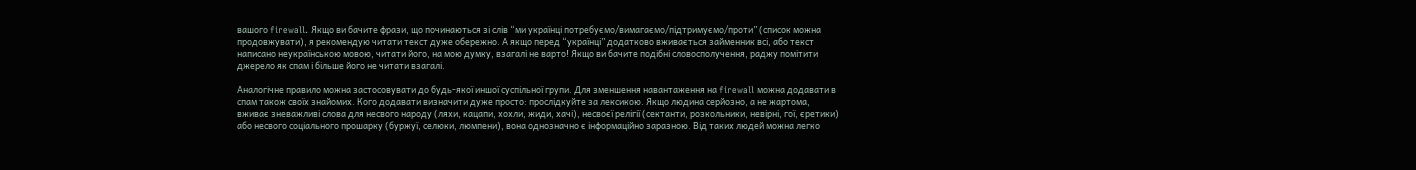вашого firewall. Якщо ви бачите фрази, що починаються зі слів “ми українці потребуємо/вимагаємо/підтримуємо/проти” (список можна продовжувати), я рекомендую читати текст дуже обережно. А якщо перед “українці” додатково вживається займенник всі, або текст написано неукраїнською мовою, читати його, на мою думку, взагалі не варто! Якщо ви бачите подібні словосполучення, раджу помітити джерело як спам і більше його не читати взагалі.

Аналогічне правило можна застосовувати до будь-якої иншої суспільної групи. Для зменшення навантаження на firewall можна додавати в спам також своїх знайомих. Кого додавати визначити дуже просто: прослідкуйте за лексикою. Якщо людина серйозно, а не жартома, вживає зневажливі слова для несвого народу (ляхи, кацапи, хохли, жиди, хачі), несвоєї релігії (сектанти, розкольники, невірні, гої, єретики) або несвого соціального прошарку (буржуї, селюки, люмпени), вона однозначно є інформаційно заразною. Від таких людей можна легко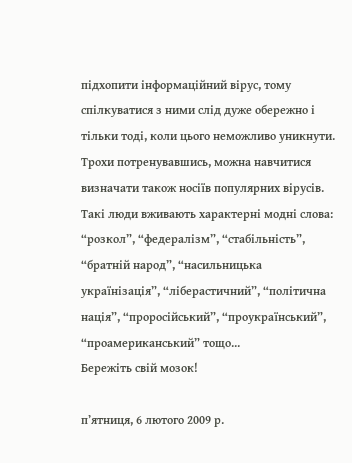підхопити інформаційний вірус, тому спілкуватися з ними слід дуже обережно і тільки тоді, коли цього неможливо уникнути. Трохи потренувавшись, можна навчитися визначати також носіїв популярних вірусів. Такі люди вживають характерні модні слова: “розкол”, “федералізм”, “стабільність”, “братній народ”, “насильницька українізація”, “ліберастичний”, “політична нація”, “проросійський”, “проукраїнський”, “проамериканський” тощо...
Бережіть свій мозок!

пʼятниця, 6 лютого 2009 р.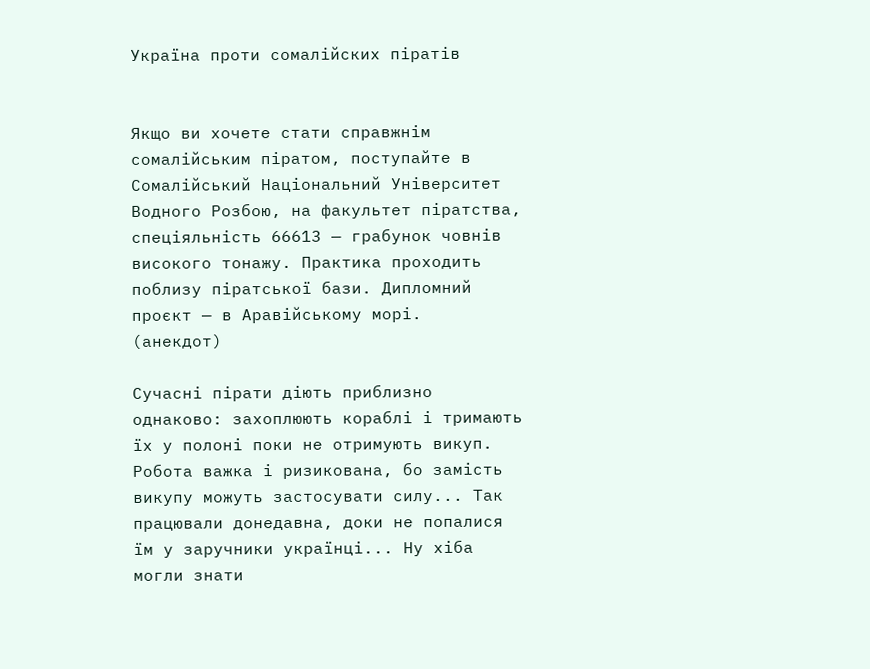Україна проти сомалійских піратів


Якщо ви хочете стати справжнім сомалійським піратом, поступайте в Сомалійський Національний Університет Водного Розбою, на факультет піратства, спеціяльність 66613 — грабунок човнів високого тонажу. Практика проходить поблизу піратської бази. Дипломний проєкт — в Аравійському морі.
(анекдот)

Сучасні пірати діють приблизно однаково: захоплюють кораблі і тримають їх у полоні поки не отримують викуп. Робота важка і ризикована, бо замість викупу можуть застосувати силу... Так працювали донедавна, доки не попалися їм у заручники українці... Ну хіба могли знати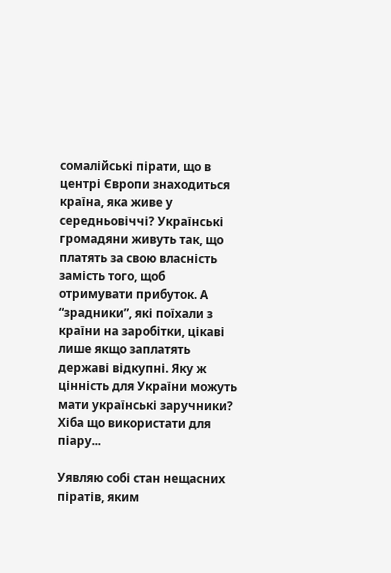сомалійські пірати, що в центрі Європи знаходиться країна, яка живе у середньовіччі? Українські громадяни живуть так, що платять за свою власність замість того, щоб отримувати прибуток. А “зрадники”, які поїхали з країни на заробітки, цікаві лише якщо заплатять державі відкупні. Яку ж цінність для України можуть мати українські заручники? Хіба що використати для піару...

Уявляю собі стан нещасних піратів, яким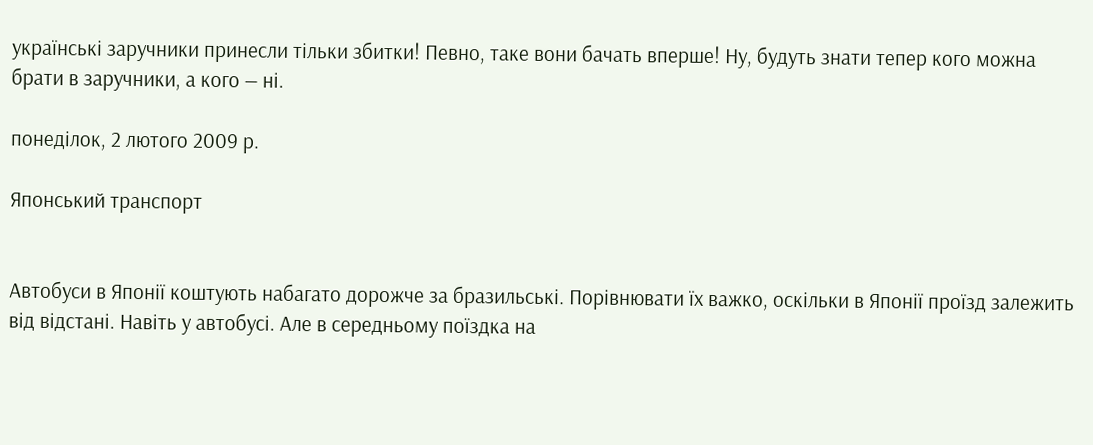українські заручники принесли тільки збитки! Певно, таке вони бачать вперше! Ну, будуть знати тепер кого можна брати в заручники, а кого — ні.

понеділок, 2 лютого 2009 р.

Японський транспорт


Автобуси в Японії коштують набагато дорожче за бразильські. Порівнювати їх важко, оскільки в Японії проїзд залежить від відстані. Навіть у автобусі. Але в середньому поїздка на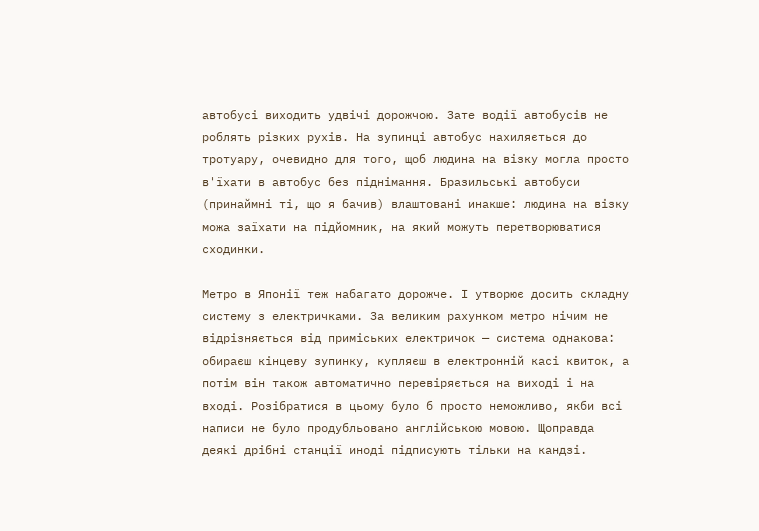автобусі виходить удвічі дорожчою. Зате водії автобусів не роблять різких рухів. На зупинці автобус нахиляється до тротуару, очевидно для того, щоб людина на візку могла просто в'їхати в автобус без піднімання. Бразильські автобуси (принаймні ті, що я бачив) влаштовані инакше: людина на візку можа заїхати на підйомник, на який можуть перетворюватися сходинки.

Метро в Японії теж набагато дорожче. І утворює досить складну систему з електричками. За великим рахунком метро нічим не відрізняється від приміських електричок — система однакова: обираєш кінцеву зупинку, купляєш в електронній касі квиток, а потім він також автоматично перевіряється на виході і на вході. Розібратися в цьому було б просто неможливо, якби всі написи не було продубльовано англійською мовою. Щоправда деякі дрібні станції иноді підписують тільки на кандзі.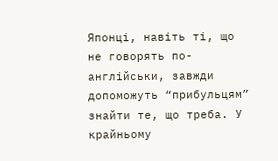Японці, навіть ті, що не говорять по-англійськи, завжди допоможуть “прибульцям” знайти те, що треба. У крайньому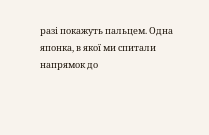разі покажуть пальцем. Одна японка, в якої ми спитали напрямок до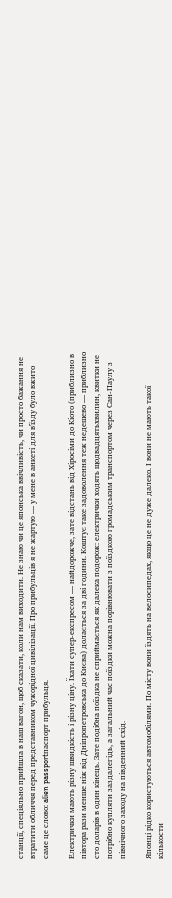станції, спеціяльно прийшла в наш вагон, щоб сказати, коли нам виходити. Не знаю чи це японська ввічливість, чи просто бажання не втратити обличчя перед представником чужорідної цивілізації. Про прибульців я не жартую — у мене в анкеті для в'їзду було вжито саме це слово: alien passportпаспорт прибульця.

Електрички мають різну швидкість і різну ціну. Їхати супер-експресом — найдорожче, зате відстань від Хіросіми до Кіото (приблизно в півтора рази менше ніж від Дніпропетровська до Києва) долається за дві години. Коштує таке задоволення теж недешево — приблизно сто доларів в один кінець. Зате подібна поїздка не сприймається як далека подорож: електрички ходять щодвадцятьхвилин, квитки не потрібно купляти заздалегідь, а загальний час поїздки можна порівнювати з поїздкою громадським транспортом через Сан-Паулу з північного заходу на південний схід.

Японці рідко користуються автомобілями. По місту вони їздять на велосипедах, якщо це не дуже далеко. І вони не мають такої кількости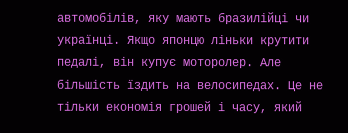автомобілів, яку мають бразилійці чи українці. Якщо японцю ліньки крутити педалі, він купує моторолер. Але більшість їздить на велосипедах. Це не тільки економія грошей і часу, який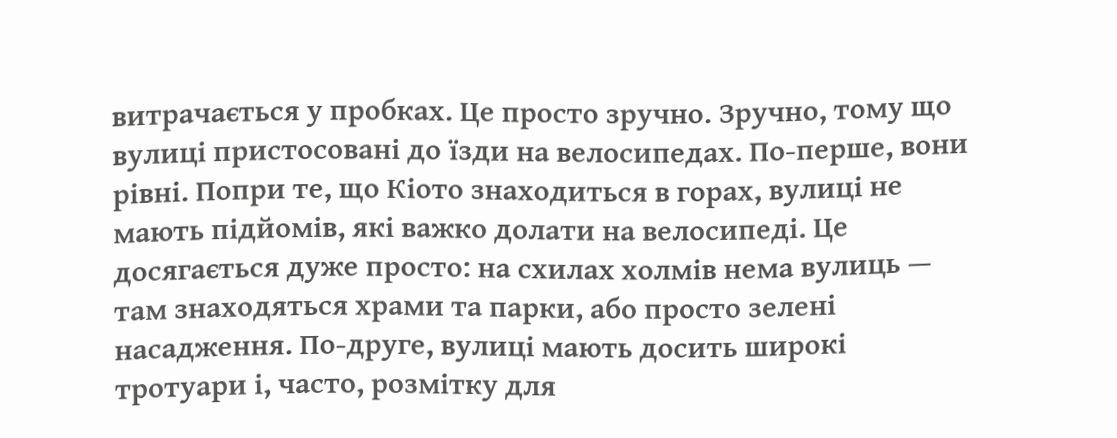витрачається у пробках. Це просто зручно. Зручно, тому що вулиці пристосовані до їзди на велосипедах. По-перше, вони рівні. Попри те, що Кіото знаходиться в горах, вулиці не мають підйомів, які важко долати на велосипеді. Це досягається дуже просто: на схилах холмів нема вулиць — там знаходяться храми та парки, або просто зелені насадження. По-друге, вулиці мають досить широкі тротуари і, часто, розмітку для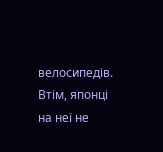велосипедів. Втім, японці на неї не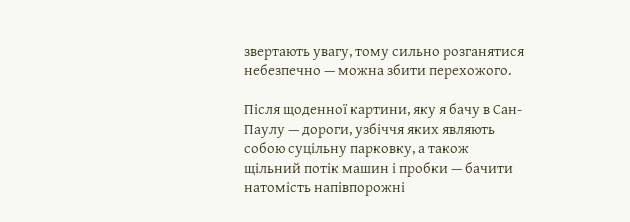звертають увагу, тому сильно розганятися небезпечно — можна збити перехожого.

Після щоденної картини, яку я бачу в Сан-Паулу — дороги, узбіччя яких являють собою суцільну парковку, а також щільний потік машин і пробки — бачити натомість напівпорожні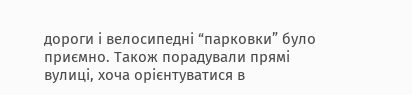дороги і велосипедні “парковки” було приємно. Також порадували прямі вулиці, хоча орієнтуватися в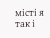місті я так і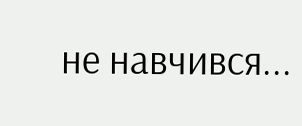не навчився...